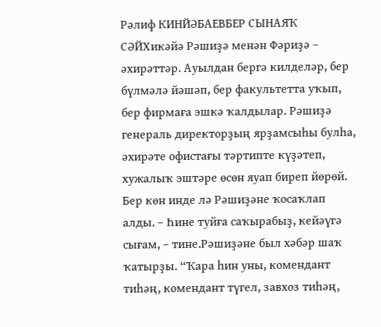Рәлиф КИНЙӘБАЕВБЕР СЫНАЯҠ СӘЙХикәйә Рәшиҙә менән Фәриҙә – әхирәттәр. Ауылдан бергә килделәр, бер бүлмәлә йәшәп, бер факультетта уҡып, бер фирмаға эшкә ҡалдылар. Рәшиҙә генераль директорҙың ярҙамсыһы булһа, әхирәте офистағы тәртипте күҙәтеп, хужалыҡ эштәре өсөн яуап биреп йөрөй. Бер көн инде лә Рәшиҙәне ҡосаҡлап алды. – Һине туйға саҡырабыҙ, кейәүгә сығам, – тине.Рәшиҙәне был хәбәр шаҡ ҡатырҙы. “Ҡара һин уны, комендант тиһәң, комендант түгел, завхоз тиһәң,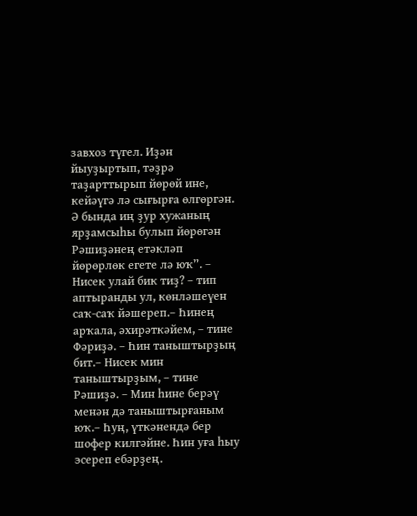завхоз түгел. Иҙән йыуҙыртып, тәҙрә таҙарттырып йөрөй ине, кейәүгә лә сығырға өлгөргән. Ә бында иң ҙур хужаның ярҙамсыһы булып йөрөгән Рәшиҙәнең етәкләп йөрөрлөк егете лә юҡ”. – Нисек улай бик тиҙ? – тип аптыранды ул, көнләшеүен саҡ-саҡ йәшереп.– Һинең арҡала, әхирәткәйем, – тине Фәриҙә. – Һин таныштырҙың бит.– Нисек мин таныштырҙым, – тине Рәшиҙә. – Мин һине берәү менән дә таныштырғаным юҡ.– Һуң, үткәнендә бер шофер килгәйне. Һин уға һыу эсереп ебәрҙең.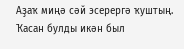Аҙаҡ миңә сәй эсерергә ҡуштың. Ҡасан булды икән был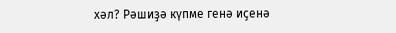хәл? Рәшиҙә күпме генә иҫенә